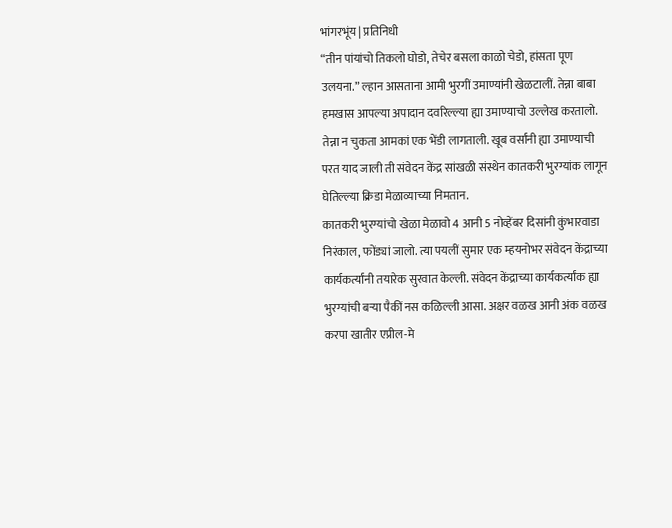भांगरभूंय | प्रतिनिधी
“तीन पांयांचो तिकलो घोडो, तेचेर बसला काळो चेडो, हांसता पूण उलयना.” ल्हान आसताना आमी भुरगीं उमाण्यांनी खेळटालीं. तेन्ना बाबा हमखास आपल्या अपादान दवरिल्ल्या ह्या उमाण्याचो उल्लेख करतालो. तेन्ना न चुकता आमकां एक भेंडी लागताली. खूब वर्सांनी ह्या उमाण्याची परत याद जाली ती संवेदन केंद्र सांखळी संस्थेन कातकरी भुरग्यांक लागून घेतिल्ल्या क्रिडा मेळाव्याच्या निमतान.
कातकरी भुरग्यांचो खेळा मेळावो 4 आनी 5 नोव्हेंबर दिसांनी कुंभारवाडा निरंकाल, फोंड्यां जालो. त्या पयलीं सुमार एक म्हयनोभर संवेदन केंद्राच्या कार्यकर्त्यांनी तयारेक सुरवात केल्ली. संवेदन केंद्राच्या कार्यकर्त्यांक ह्या भुरग्यांची बऱ्या पैकीं नस कळिल्ली आसा. अक्षर वळख आनी अंक वळख करपा खातीर एप्रील-मे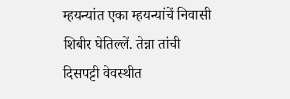म्हयन्यांत एका म्हयन्यांचें निवासी शिबीर घेतिल्लें. तेन्ना तांची दिसपट्टी वेवस्थीत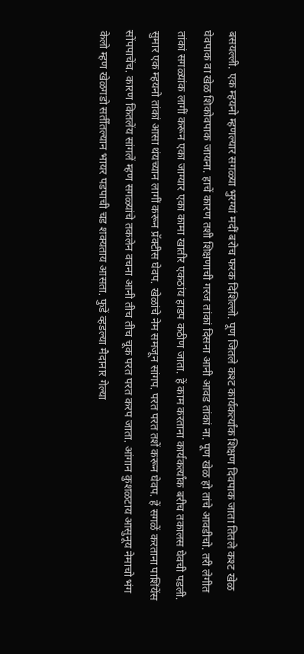बसयल्ली. एक म्हयनो म्हणल्यार सगळ्या भुरग्यां मदीं बरोच फरक दिशिल्लो. पूण जितले कश्ट कार्यकर्त्यांक शिक्षण दिवपाक जाता तितले कश्ट खेळ घेवपाक वा खेळ शिकोवपाक जायना. हाचें कारण तशी शिक्षणाची गरज तांकां दिसना आनी आवड तांकां ना. पूण खेळ हो तांचे आवडीचो. तरी लेगीत तांकां सगळ्यांक लागीं करून एका जाग्यार एका कामा खातीर एकठांय हाडप कठीण जाता. हें काम करताना कार्यकर्त्यांक बरीच तकालस घेवची पडली.
सुमार एक म्हयनो तांकां आसा थंयच्यान लागीं करून प्रॅक्टीस घेवप. खेळांचे नेम समजून सांगप. परत परत तशें करून घेवप. हें सगळें करताना पाशिंयेंस सोंपपाचेंच. कारण कितलेंय सांगलें म्हण सगळ्यांचे तकलेन वचना आनी तीच तीच चूक परत परत करप जाता. आंगान कुशळटाय आसुनूय नेमाचो भंग केलो म्हण खेळगडो सर्तींतल्यान भायर पडपाची चड शक्यताय आसता. फुडें व्हडल्या मैदानार गेल्या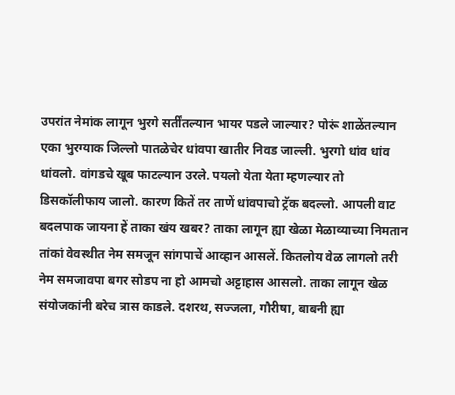उपरांत नेमांक लागून भुरगे सर्तींतल्यान भायर पडले जाल्यार? पोरूं शाळेंतल्यान एका भुरग्याक जिल्लो पातळेचेर धांवपा खातीर निवड जाल्ली. भुरगो धांव धांव धांवलो. वांगडचे खूब फाटल्यान उरले. पयलो येता येता म्हणल्यार तो डिसकॉलीफाय जालो. कारण कितें तर ताणें धांवपाचो ट्रॅक बदल्लो. आपली वाट बदलपाक जायना हें ताका खंय खबर? ताका लागून ह्या खेळा मेळाव्याच्या निमतान तांकां वेवस्थीत नेम समजून सांगपाचें आव्हान आसलें. कितलोय वेळ लागलो तरी नेम समजावपा बगर सोडप ना हो आमचो अट्टाहास आसलो. ताका लागून खेळ संयोजकांनी बरेच त्रास काडले. दशरथ, सज्जला, गौरीषा, बाबनी ह्या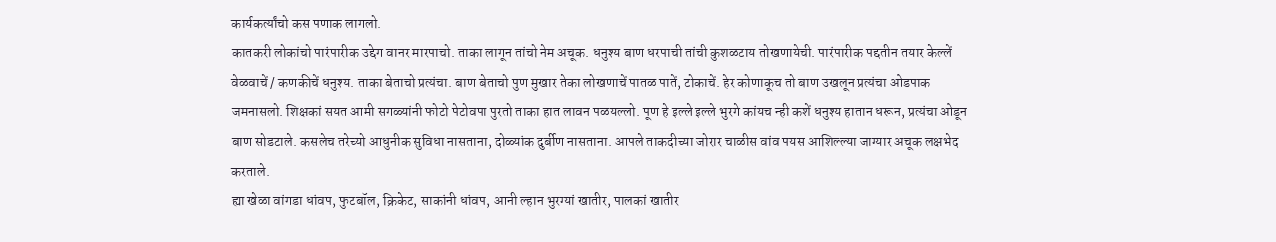कार्यकर्त्यांचो कस पणाक लागलो.
कातकरी लोकांचो पारंपारीक उद्देग वानर मारपाचो. ताका लागून तांचो नेम अचूक. धनुश्य बाण धरपाची तांची कुशळटाय तोखणायेची. पारंपारीक पद्दतीन तयार केल्लें वेळवाचें / कणकीचें धनुश्य. ताका बेताचो प्रत्यंचा. बाण बेताचो पुण मुखार तेका लोखणाचें पातळ पातें, टोकाचें. हेर कोणाकूच तो बाण उखलून प्रत्यंचा ओडपाक जमनासलो. शिक्षकां सयत आमी सगळ्यांनी फोटो पेटोवपा पुरतो ताका हात लावन पळयल्लो. पूण हे इल्ले इल्ले भुरगे कांयच न्ही कशें धनुश्य हातान धरून, प्रत्यंचा ओडून बाण सोडटाले. कसलेच तरेच्यो आधुनीक सुविधा नासताना, दोळ्यांक दुर्बीण नासताना. आपले ताकदीच्या जोरार चाळीस वांव पयस आशिल्ल्या जाग्यार अचूक लक्षभेद करताले.
ह्या खेळा वांगडा धांवप, फुटबॉल, क्रिकेट, साकांनी धांवप, आनी ल्हान भुरग्यां खातीर, पालकां खातीर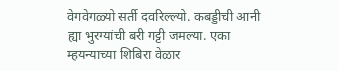वेगवेगळ्यो सर्ती दवरिल्ल्यो. कबड्डीची आनी ह्या भुरग्यांची बरी गट्टी जमल्या. एका म्हयन्याच्या शिबिरा वेळार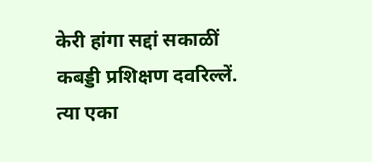केरी हांगा सद्दां सकाळीं कबड्डी प्रशिक्षण दवरिल्लें. त्या एका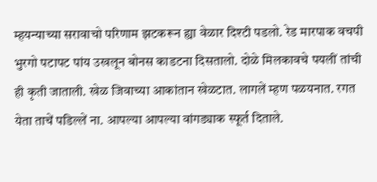म्हयन्याच्या सरावाचो परिणाम झटकरून ह्या वेळार दिश्टी पडलो. रेड मारपाक वचपी भुरगो पटापट पांय उखलून बोनस काडटना दिसतालो. दोळे मिलकावचे पयलीं तांची ही कृती जाताली. खेळ जिवाच्या आकांतान खेळटात. लागलें म्हण पळयनात. रगत येता ताचें पडिल्लें ना. आपल्या आपल्या वांगड्याक स्फूर्त दिताले.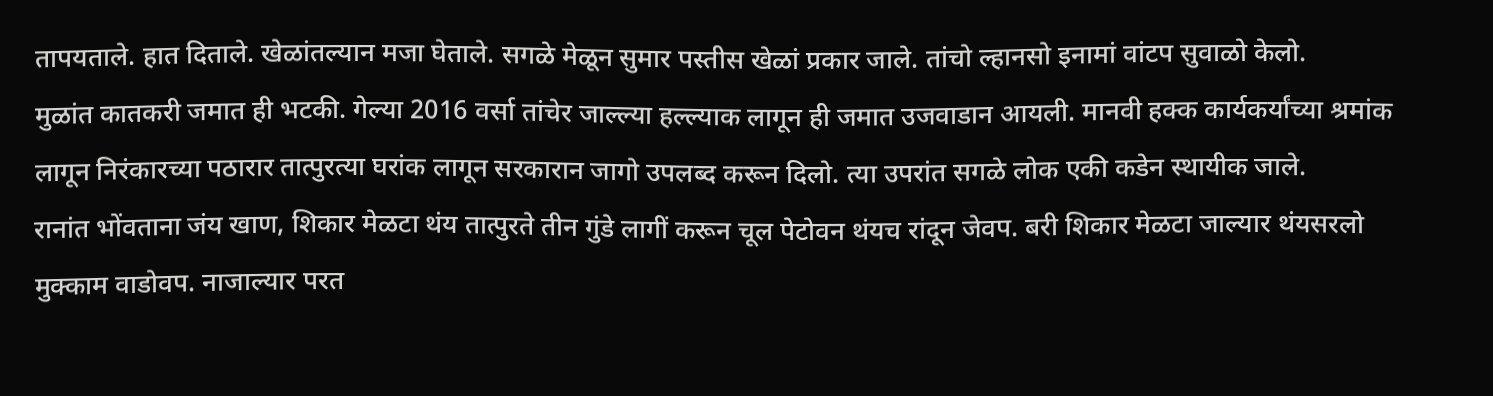तापयताले. हात दिताले. खेळांतल्यान मजा घेताले. सगळे मेळून सुमार पस्तीस खेळां प्रकार जाले. तांचो ल्हानसो इनामां वांटप सुवाळो केलो.
मुळांत कातकरी जमात ही भटकी. गेल्या 2016 वर्सा तांचेर जाल्ल्या हल्ल्याक लागून ही जमात उजवाडान आयली. मानवी हक्क कार्यकर्यांच्या श्रमांक लागून निरंकारच्या पठारार तात्पुरत्या घरांक लागून सरकारान जागो उपलब्द करून दिलो. त्या उपरांत सगळे लोक एकी कडेन स्थायीक जाले.
रानांत भोंवताना जंय खाण, शिकार मेळटा थंय तात्पुरते तीन गुंडे लागीं करून चूल पेटोवन थंयच रांदून जेवप. बरी शिकार मेळटा जाल्यार थंयसरलो मुक्काम वाडोवप. नाजाल्यार परत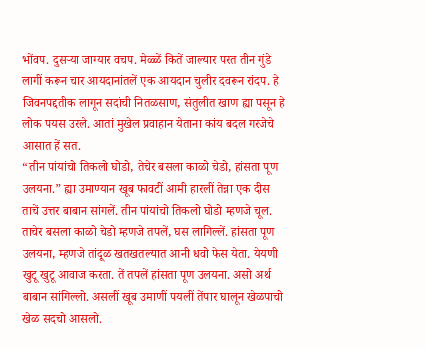भोंवप. दुसऱ्या जाग्यार वचप. मेळ्ळें कितें जाल्यार परत तीन गुंडे लागीं करून चार आयदानांतलें एक आयदान चुलीर दवरून रांदप. हे जिवनपद्दतीक लागून सदांची नितळसाण, संतुलीत खाण ह्या पसून हे लोक पयस उरले. आतां मुखेल प्रवाहान येताना कांय बदल गरजेचे आसात हें सत.
“तीन पांयांचो तिकलो घोडो, तेचेर बसला काळो चेडो, हांसता पूण उलयना.” ह्या उमाण्यान खूब फावटीं आमी हारलीं तेन्ना एक दीस ताचें उत्तर बाबान सांगलें. तीन पांयांचो तिकलो घोडो म्हणजे चूल. ताचेर बसला काळो चेडो म्हणजे तपलें, घस लागिल्लें. हांसता पूण उलयना, म्हणजे तांदूळ खतखतल्यात आनी धवो फेस येता. येयणी खुटू खुटू आवाज करता. तें तपलें हांसता पूण उलयना. असो अर्थ बाबान सांगिल्लो. असलीं खूब उमाणीं पयलीं तेंपार घालून खेळपाचो खेळ सदचो आसलो.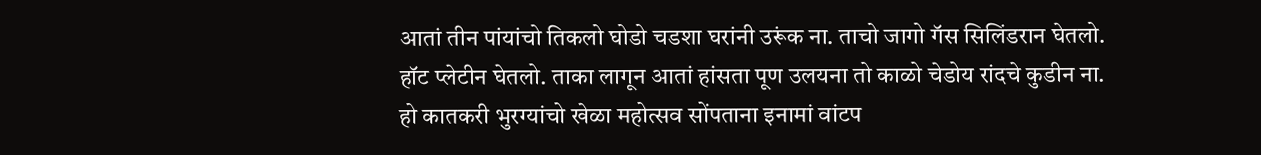आतां तीन पांयांचो तिकलो घोडो चडशा घरांनी उरूंक ना. ताचो जागो गॅस सिलिंडरान घेतलो. हॉट प्लेटीन घेतलो. ताका लागून आतां हांसता पूण उलयना तो काळो चेडोय रांदचे कुडीन ना.
हो कातकरी भुरग्यांचो खेळा महोत्सव सोंपताना इनामां वांटप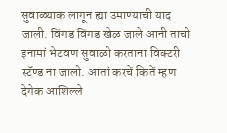सुवाळ्याक लागून ह्या उमाण्याची याद जाली. विंगड विंगड खेळ जाले आनी ताचो इनामां भेटवण सुवाळो करताना विक्टरी स्टॅण्ड ना जालो. आतां करचें कितें म्हण देगेक आशिल्ले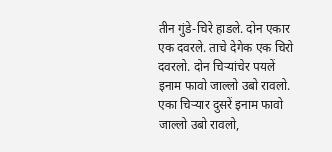तीन गुंडे-चिरे हाडले. दोन एकार एक दवरले. ताचे देगेक एक चिरो दवरलो. दोन चिऱ्यांचेर पयलें इनाम फावो जाल्लो उबो रावलो. एका चिऱ्यार दुसरें इनाम फावो जाल्लो उबो रावलो,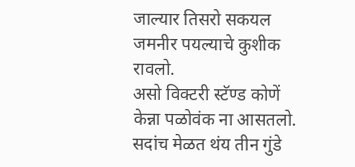जाल्यार तिसरो सकयल जमनीर पयल्याचे कुशीक रावलो.
असो विक्टरी स्टॅण्ड कोणें केन्ना पळोवंक ना आसतलो. सदांच मेळत थंय तीन गुंडे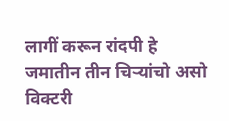लागीं करून रांदपी हे जमातीन तीन चिऱ्यांचो असो विक्टरी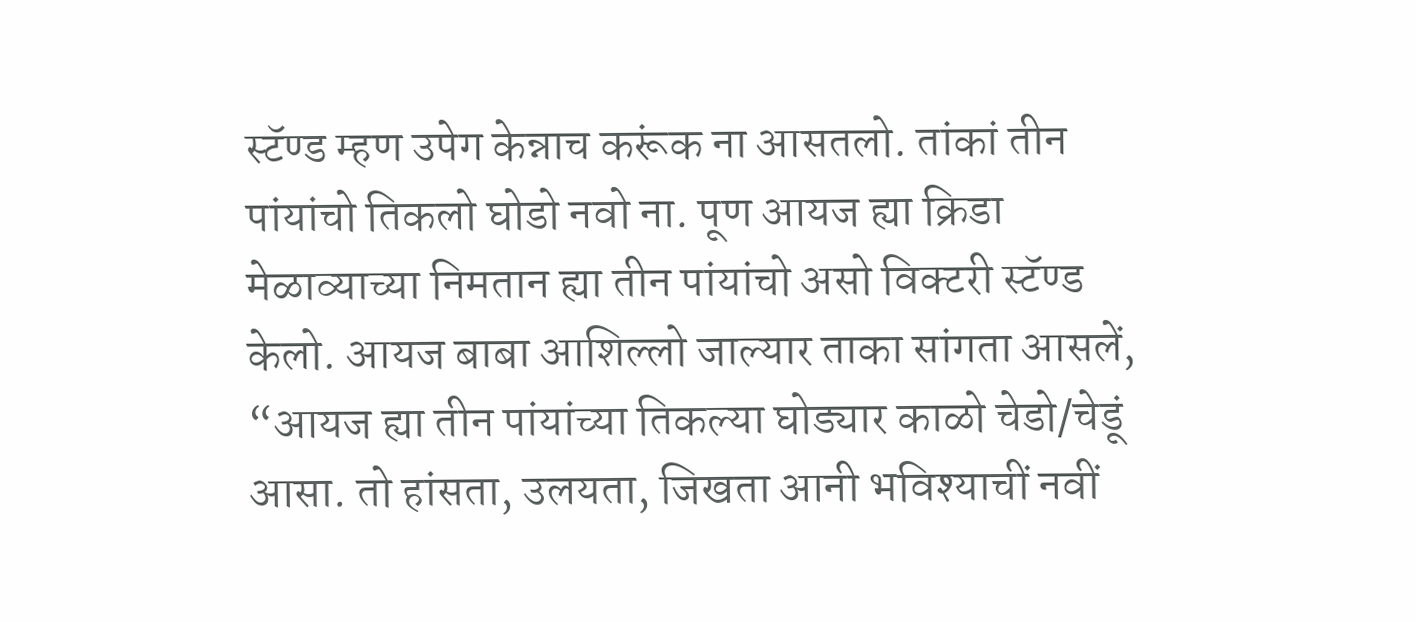स्टॅण्ड म्हण उपेग केन्नाच करूंक ना आसतलो. तांकां तीन पांयांचो तिकलो घोडो नवो ना. पूण आयज ह्या क्रिडा मेळाव्याच्या निमतान ह्या तीन पांयांचो असो विक्टरी स्टॅण्ड केलो. आयज बाबा आशिल्लो जाल्यार ताका सांगता आसलें, “आयज ह्या तीन पांयांच्या तिकल्या घोड्यार काळो चेडो/चेडूं आसा. तो हांसता, उलयता, जिखता आनी भविश्याचीं नवीं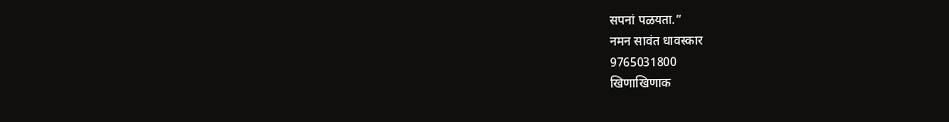सपनां पळयता.”
नमन सावंत धावस्कार
9765031800
खिणाखिणाक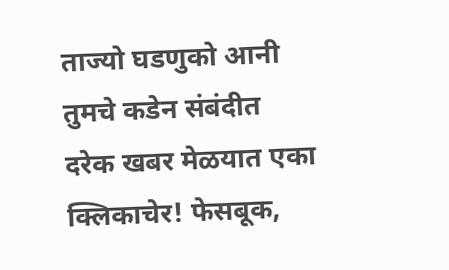ताज्यो घडणुको आनी तुमचे कडेन संबंदीत दरेक खबर मेळयात एका क्लिकाचेर! फेसबूक,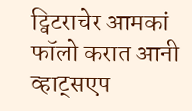ट्विटराचेर आमकां फॉलो करात आनी व्हाट्सएप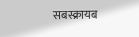सबस्क्रायब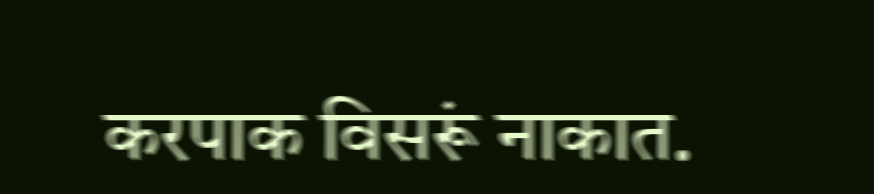करपाक विसरूं नाकात.